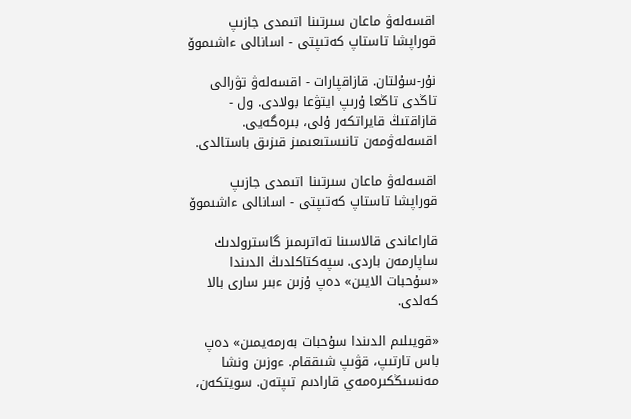اقسەلەۋ ماعان سىرتىنا اتىمدى جازىپ قوراپشا تاستاپ كەتىپتى - اسانالى ءاشىموۆ

نۇر-سۇلتان. قازاقپارات - اقسەلەۋ تۋرالى تاڭدى تاڭعا ۇرىپ ايتۋعا بولادى. ول - قازاقتىڭ قايراتكەر ۇلى، بىرەگەيى. اقسەلەۋمەن تانىستىعىمىز قىزىق باستالدى.

اقسەلەۋ ماعان سىرتىنا اتىمدى جازىپ قوراپشا تاستاپ كەتىپتى - اسانالى ءاشىموۆ

قاراعاندى قالاسىنا تەاترىمىز گاسترولدىك ساپارمەن باردى. سپەكتاكلدىڭ الدىندا «سۇحبات الايىن» دەپ ۇزىن ءبىر سارى بالا كەلدى.

«قويىلىم الدىندا سۇحبات بەرمەيمىن» دەپ باس تارتىپ، قۋىپ شىققام. ءوزىن ونشا مەنسىڭكىرەمەي قارادىم تىپتەن. سويتكەن،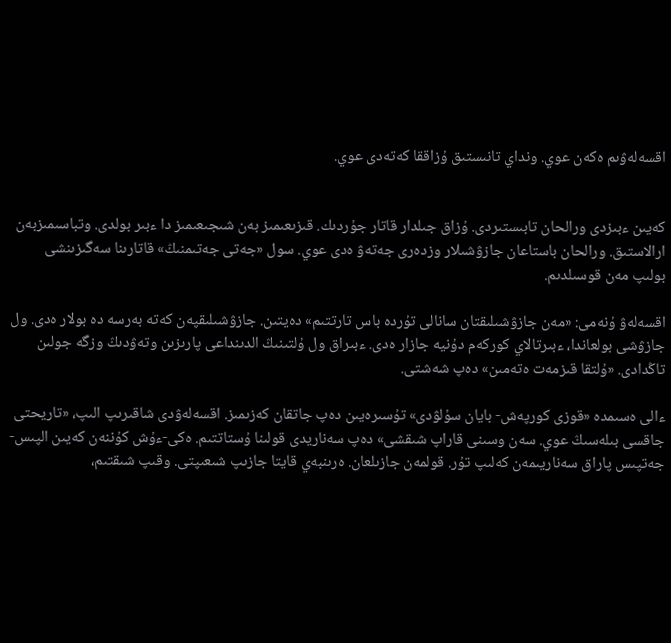اقسەلەۋىم ەكەن عوي. ونداي تانىستىق ۇزاققا كەتەدى عوي.


كەيىن ءبىزدى ورالحان تابىستىردى. ۇزاق جىلدار قاتار جۇردىك. قىزىعىمىز بەن شىجىعىمىز دا ءبىر بولدى. وتباسىمىزبەن ارالاستىق. ورالحان باستاعان جازۋشىلار وزدەرى جەتەۋ ەدى عوي. سول «جەتى جەتىمنىڭ» قاتارىنا سەگىزىنشى بولىپ مەن قوسىلدىم.

اقسەلەۋ ۇنەمى: «مەن جازۋشىلىقتان سانالى تۇردە باس تارتتىم» دەيتىن. جازۋشىلىقپەن كەتە بەرسە دە بولار ەدى. ول جازۋشى بولعاندا، ءبىرتالاي كوركەم دۇنيە جازار ەدى. ءبىراق ول ۇلتىنىڭ الدىنداعى پارىزىن وتەۋدىڭ وزگە جولىن تاڭدادى. «ۇلتقا قىزمەت ەتەمىن» دەپ شەشتى.

ءالى ەسىمدە «قوزى كورپەش- بايان سۇلۋدى» تۇسىرەيىن دەپ جاتقان كەزىمىز. اقسەلەۋدى شاقىرىپ الىپ، «تاريحتى جاقسى بىلەسىڭ عوي. سەن وسىنى قاراپ شىقشى» دەپ سەناريدى قولىنا ۇستاتتىم. ەكى-ءۇش كۇننەن كەيىن الپىس-جەتپىس پاراق سەناريىمەن كەلىپ تۇر. قولمەن جازىلعان. ەرىنبەي قايتا جازىپ شىعىپتى. وقىپ شىقتىم،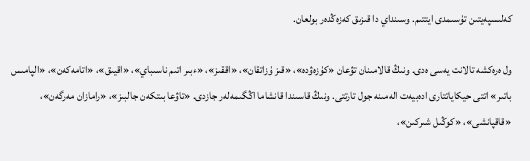كەلىسپەيتىن تۇسىمدى ايتتىم. وسىنداي دا قىزىق كەزەڭدەر بولعان.

ول ەرەكشە تالانت يەسى ەدى. ونىڭ قالامىنان تۋعان «كۇزەۋدە»، «قىز ۇزاتقان»، «اققىز»، «ءبىر اتىم ناسىباي»، «اقيىق»، «اتامەكەن»، «الپامىس باتىر» اتتى حيكاياتتارى ادەبيەت الەمىنە جول تارتتى. ونىڭ قاسىندا قانشاما اڭگىمەلەر جازدى. «تاۋعا بىتكەن جالبىز»، «رامازان مەرگەن»، «قاقپانشى»، «كوڭىل شىركىن»،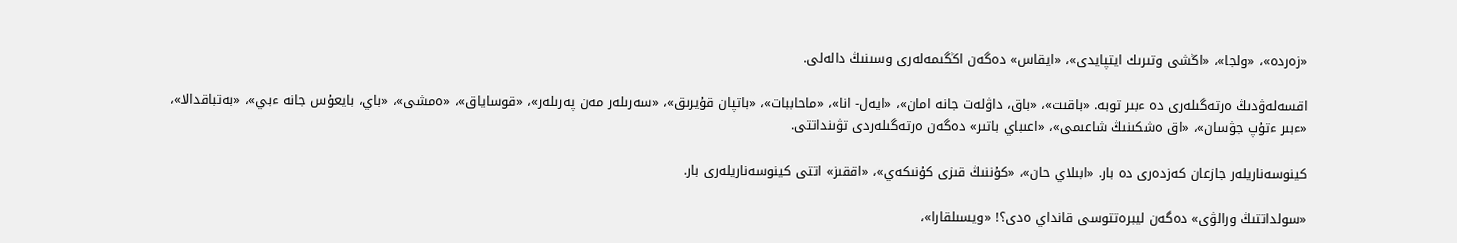«زەردە»، «ولجا»، «اڭشى وتىرىك ايتپايدى»، «ايقاس» دەگەن اڭگىمەلەرى وسىنىڭ دالەلى.

اقسەلەۋدىڭ ەرتەگىلەرى دە ءبىر توبە. «باقىت»، «باق، داۋلەت جانە امان»، «ايەل- انا»، «ماحاببات»، «باتپان قۇيرىق»، «سەرىلەر مەن پەرىلەر»، «قوساياق»، «ەمشى»، «باي، بايعۇس جانە ءبي»، «بەتباقدالا»، «ءبىر ءتۇپ جۋسان»، «اق ەشكىنىڭ شاعىمى»، «اعىباي باتىر» دەگەن ەرتەگىلەردى تۋىنداتتى.

كينوسەناريلەر جازعان كەزدەرى دە بار. «ابىلاي حان»، «كۇننىڭ قىزى كۇنىكەي»، «اققىز» اتتى كينوسەناريلەرى بار.

«سولداتتىڭ ورالۋى» دەگەن ليبرەتتوسى قانداي ەدى؟! «ويسىلقارا»،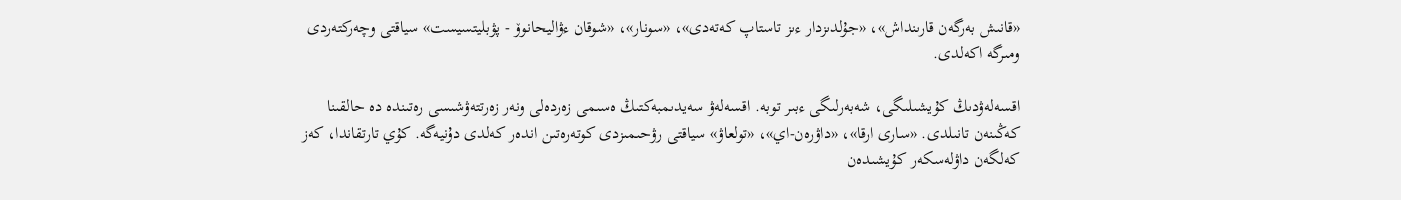«قانىش بەرگەن قارىنداش»، «جۇلدىزدار ءىز تاستاپ كەتەدى»، «سونار»، «شوقان ءۋاليحانوۆ - پۋبليتسيست» سياقتى وچەركتەردى ومىرگە اكەلدى.

اقسەلەۋدىڭ كۇيشىلىگى، شەبەرلىگى ءبىر توبە. اقسەلەۋ سەيدىمبەكتىڭ ەسىمى زەردەلى ونەر زەرتتەۋشىسى رەتىندە دە حالقىنا كەڭىنەن تانىلدى. «سارى ارقا»، «داۋرەن-اي»، «تولعاۋ» سياقتى رۋحىمىزدى كوتەرەتىن اندەر كەلدى دۇنيەگە. كۇي تارتقاندا، كەز كەلگەن داۋلەسكەر كۇيشىدەن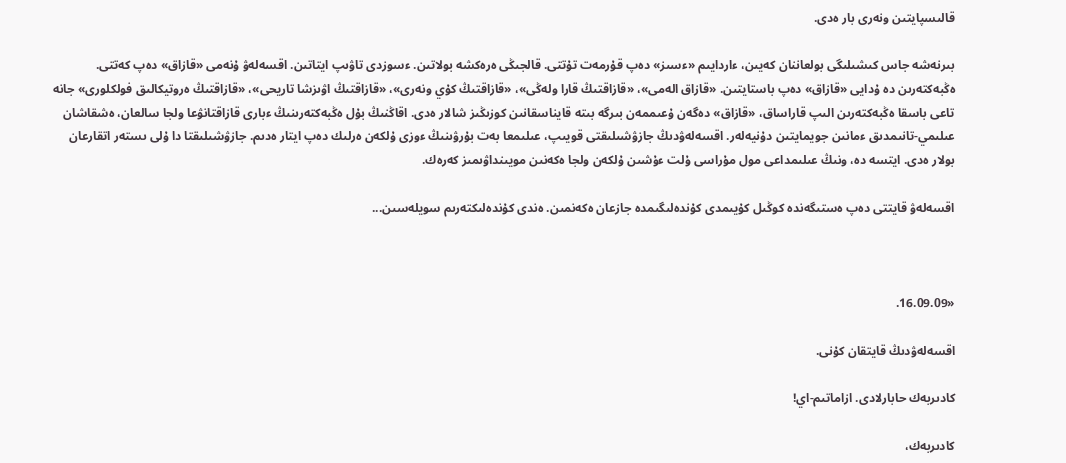قالىسپايتىن ونەرى بار ەدى.

بىرنەشە جاس كىشىلىگى بولعاننان كەيىن، ءاردايىم «ءسىز» دەپ قۇرمەت تۇتتى. قالجىڭى ەرەكشە بولاتىن. ءسوزدى تاۋىپ ايتاتىن. اقسەلەۋ ۇنەمى «قازاق» دەپ كەتتى. ەڭبەكتەرىن دە ۇدايى «قازاق» دەپ باستايتىن. «قازاق الەمى»، «قازاقتىڭ قارا ولەڭى»، «قازاقتىڭ كۇي ونەرى»، «قازاقتىڭ اۋىزشا تاريحى»، «قازاقتىڭ ەروتيكالىق فولكلورى» جانە تاعى باسقا ەڭبەكتەرىن الىپ قاراساق، «قازاق» دەگەن ۇعىممەن بىرگە بىتە قايناسقانىن كوزىڭىز شالار ەدى. اقاڭنىڭ بۇل ەڭبەكتەرىنىڭ ءبارى قازاقتانۋعا ولجا سالعان، ەشقاشان عىلىمي-تانىمدىق ءمانىن جويمايتىن دۇنيەلەر. اقسەلەۋدىڭ جازۋشىلىقتى قويىپ، عىلىمعا بەت بۇرۋىنىڭ ءوزى ۇلكەن ەرلىك دەپ ايتار ەدىم. جازۋشىلىقتا دا ۇلى ىستەر اتقارعان بولار ەدى. ايتسە دە، ونىڭ عىلىمداعى مول مۇراسى ۇلت ءۇشىن ۇلكەن ولجا ەكەنىن مويىنداۋىمىز كەرەك.

اقسەلەۋ قايتتى دەپ ەستىگەندە كوڭىل كۇيىمدى كۇندەلىگىمدە جازعان ەكەنمىن. ەندى كۇندەلىكتەرىم سويلەسىن...



«16.09.09.

اقسەلەۋدىڭ قايتقان كۇنى.

كادىربەك حابارلادى. ازاماتىم-اي!

كادىربەك،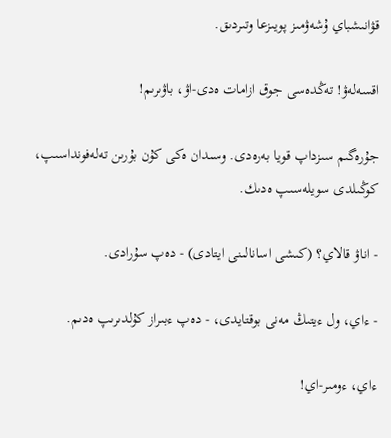قۋانىشباي ۇشەۋمىز پويىزعا وتىردىق.

اقسەلەۋ! تەڭدەسى جوق ازامات ەدى-اۋ، باۋىرىم!

جۇرەگىم سىزداپ قويا بەرەدى. وسىدان ەكى كۇن بۇرىن تەلەفونداسىپ، كوڭىلدى سويلەسىپ ەدىك.

- اناۋ قالاي؟ (كىشى اسانالىنى ايتادى) - دەپ سۇرادى.

- ءاي، ول ءيتىڭ مەنى بوقتايدى، - دەپ ءبىراز كۇلدىرىپ ەدىم.

ءاي، ءومىر-اي!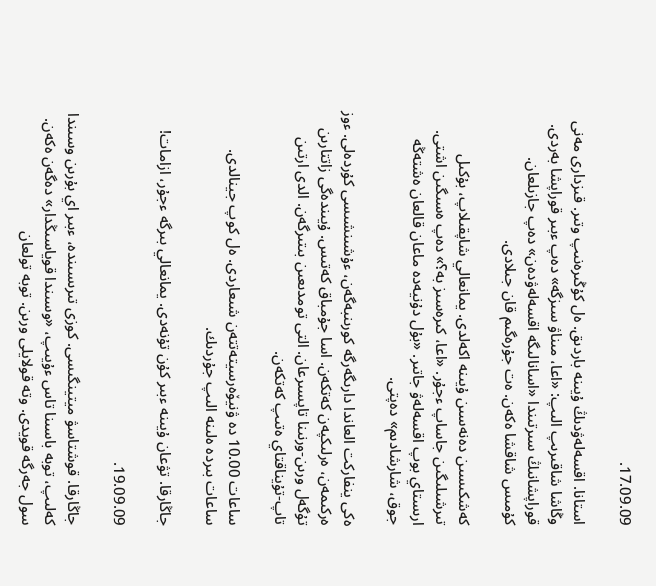17.09.09.

استانا. اقسەلەۋدىڭ ۇيىنە باردىق. ەل كۇڭىرەنىپ وتىر. قىزدارى مەنى وڭاشا شاقىرىپ الىپ: «اعا، مىناۋ سىزگە» دەپ ءبىر قوراپشا بەردى. قوراپشانىڭ سىرتىندا «اسانالىگە اقسەلەۋدەن» دەپ جازىلعان. كۇمىس شاقشا ەكەن. ەت جۇرەگىم قان جىلادى.

كەشكىسىن دەنەسىن ۇيىنە اكەلدى. يمانعالي شاپقىلاپ، بۇكىل تىرشىلىگىن جاساپ ءجۇر. «اعا، كىرەسىز بە؟» دەپ ەسىگىن اشتى. ارىستاي بوپ اقسەلەۋ جاتىر. «بۇل دۇنيەدە ماعان قالعان ەشتەڭە جوق، شارشادىم» دەپتى.

ەكى ينفاركت العاندا دارىگەرگە كورىنبەگەن، ءۇشىنشىسى كۇردەلى. ءوز ەركىمەن، ەرلىكپەن كەتكەن. اسا جۇمباق كەتىس. ۇيىندەگى زاتتارىن تۇگەل ورىن-ورنىنا تاپسىرعان. التى تومدىعىن بىتىرگەن. الدى ارتىن تاپ-تۇيناقتاي ەتىپ كەتكەن.

ساعات 10.00 دە ۋنيۆەرسيتەتتەن شىعاردى. ەل كوپ جينالدى. ساعات بىردە ەلىنە الىپ جۇردىك.

جاڭارقا. تۋعان ۇيىنە ءبىر كۇن تۇنەدى. يمانعالي بىرگە ءجۇر، ازامات!

19.09.09.

جاڭارقا. قوشتاسۋ ميتينگىسى. كوزى تىرىسىندە، ءبىر اي بۇرىن وسىندا كەلىپ، توبە باسىنا تاس ءۇيىپ، «وسىندا قوياسىڭدار» دەگەن ەكەن. سول جەرگە قويدى. وتە قولايلى ورىن. توبە تولعان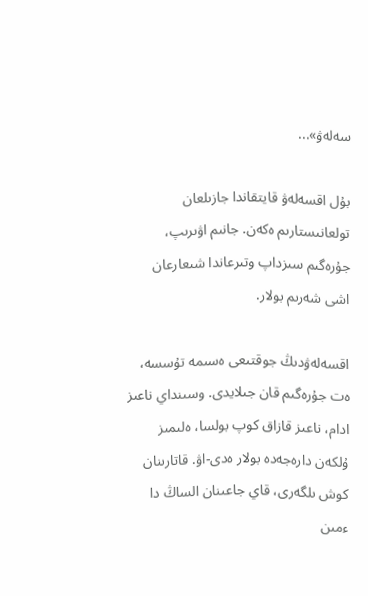سەلەۋ»...

بۇل اقسەلەۋ قايتقاندا جازىلعان تولعانىستارىم ەكەن. جانىم اۋىرىپ، جۇرەگىم سىزداپ وتىرعاندا شىعارعان اشى شەرىم بولار.

اقسەلەۋدىڭ جوقتىعى ەسىمە تۇسسە، ەت جۇرەگىم قان جىلايدى. وسىنداي ناعىز ادام، ناعىز قازاق كوپ بولسا، ەلىمىز ۇلكەن دارەجەدە بولار ەدى-اۋ. قاتارىنان كوش ىلگەرى، قاي جاعىنان الساڭ دا ءمىن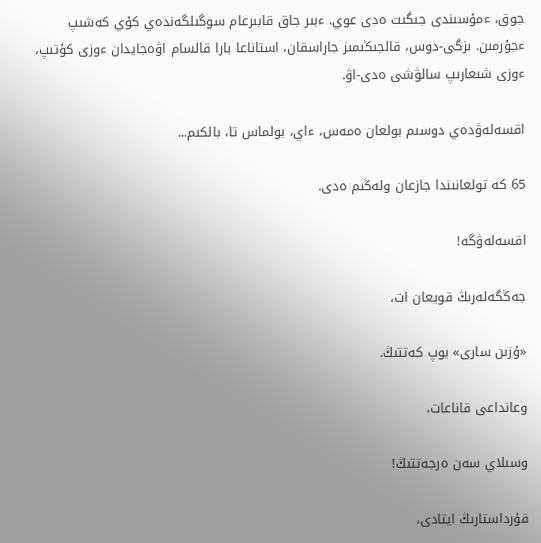جوق، ءمۇسىندى جىگىت ەدى عوي. ءبىر جاق قابىرعام سوگىلگەندەي كۇي كەشىپ ءجۇرمىن. ىزگى-دوس، قالجىڭىمىز جاراسقان، استاناعا بارا قالسام اۋەجايدان ءوزى كۇتىپ، ءوزى شىعارىپ سالۋشى ەدى-اۋ.

اقسەلەۋدەي دوسىم بولعان ەمەس، ءاي، بولماس تا، بالكىم...

65 كە تولعانىندا جازعان ولەڭىم ەدى.

اقسەلەۋگە!

جەڭگەلەرىڭ قويعان ات،

«ۇزىن سارى» بوپ كەتتىڭ.

وعانداعى قاناعات،

وسىلاي سەن ەرجەتتىڭ!

قۇرداستارىڭ ايتادى،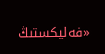«فەليكستىڭ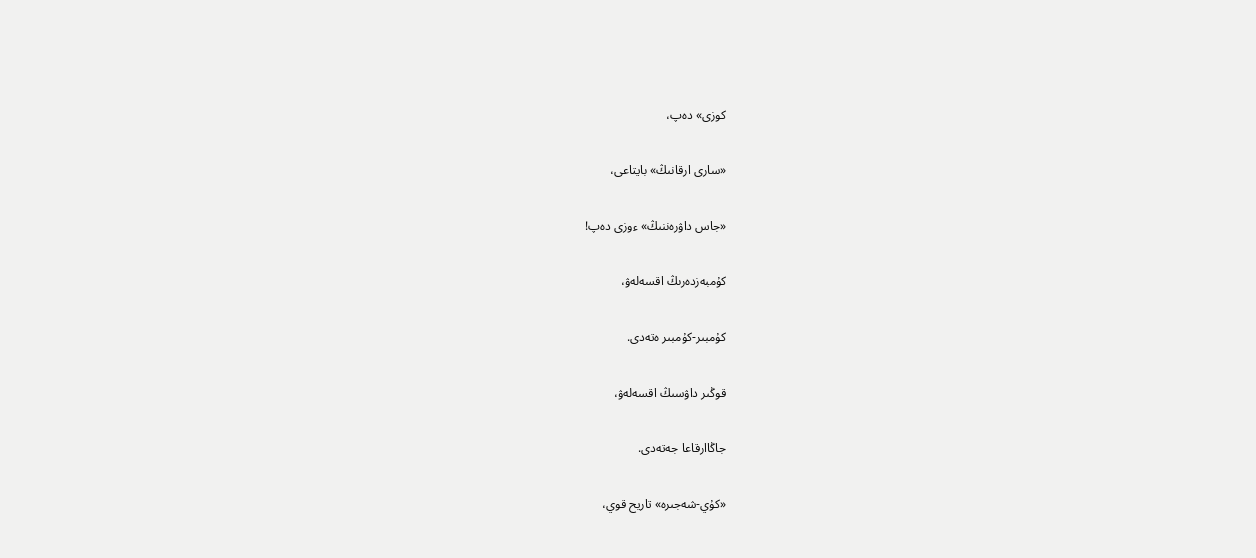كوزى» دەپ،

«سارى ارقانىڭ» بايتاعى،

«جاس داۋرەننىڭ» ءوزى دەپ!

كۇمبەزدەرىڭ اقسەلەۋ،

كۇمبىر-كۇمبىر ەتەدى.

قوڭىر داۋسىڭ اقسەلەۋ،

جاڭاارقاعا جەتەدى.

«كۇي-شەجىرە» تاريح قوي،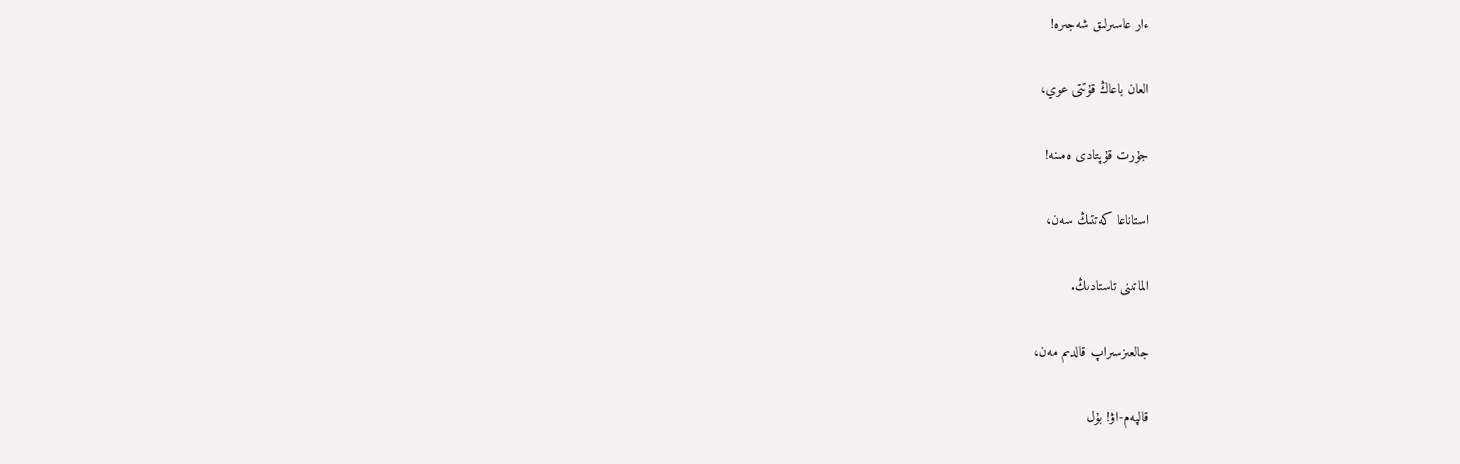ءار عاسىرلىق شەجىرە!

العان باعاڭ قۇتتى عوي،

جۇرت قۇپتادى ەمىنە!

استاناعا كەتتىڭ سەن،

الماتىنى تاستادىڭ.

جالعىزسىراپ قالدىم مەن،

قالپەم-اۋ! بۇل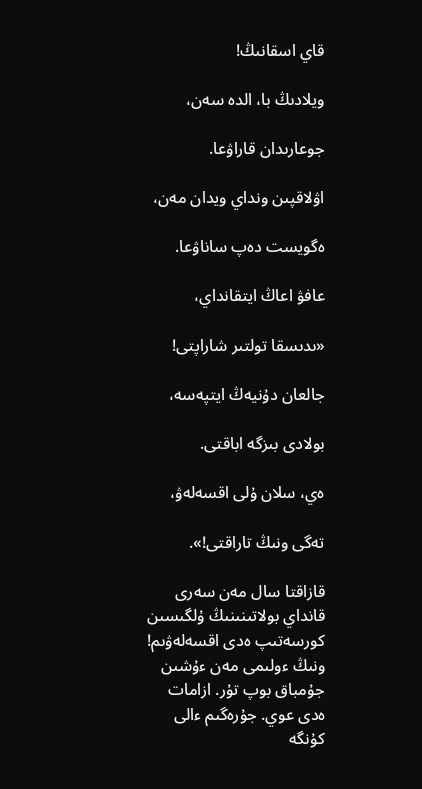قاي اسقانىڭ!

ويلادىڭ با، الدە سەن،

جوعارىدان قاراۋعا.

اۋلاقپىن ونداي ويدان مەن،

ەگويست دەپ ساناۋعا.

عافۋ اعاڭ ايتقانداي،

«ىدىسقا تولتىر شاراپتى!

جالعان دۇنيەڭ ايتپەسە،

بولادى بىزگە اباقتى.

ەي، سلان ۇلى اقسەلەۋ،

تەگى ونىڭ تاراقتى!».

قازاقتا سال مەن سەرى قانداي بولاتىنىنىڭ ۇلگىسىن كورسەتىپ ەدى اقسەلەۋىم! ونىڭ ءولىمى مەن ءۇشىن جۇمباق بوپ تۇر. ازامات ەدى عوي. جۇرەگىم ءالى كۇنگە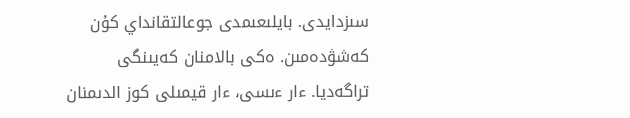سىزدايدى. بايلىعىمدى جوعالتقانداي كۇن كەشۋدەمىن. ەكى بالامنان كەيىنگى تراگەديا. ءار ءىسى، ءار قيمىلى كوز الدىمنان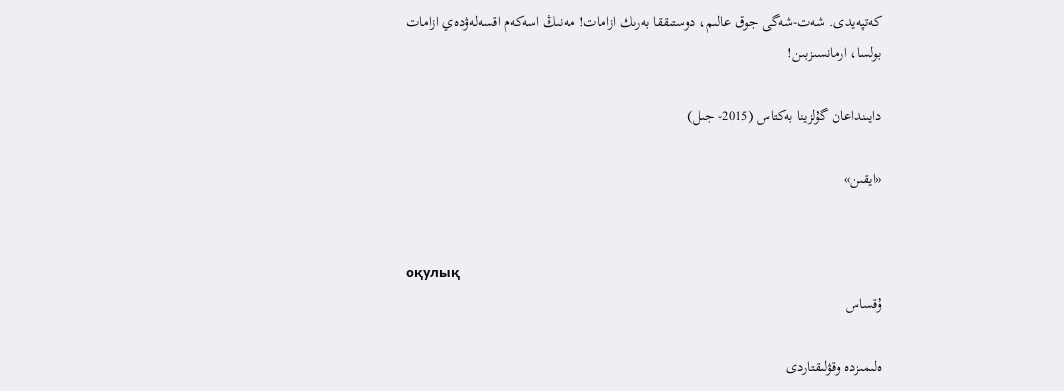كەتپەيدى. شەت-شەگى جوق عالىم، دوستىققا بەرىك ازامات! مەنىڭ اسەكەم اقسەلەۋدەي ازامات بولسا، ارمانسىزبىن!

دايىنداعان گۇلزينا بەكتاس (2015- جىل)

«ايقىن»


оқулық
ۇقساس

ەلىمىزدە وقۋلىقتاردى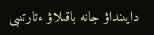دايىنداۋ جانە باقىلاۋ ءتارتىبى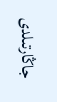جاڭارتىلدى